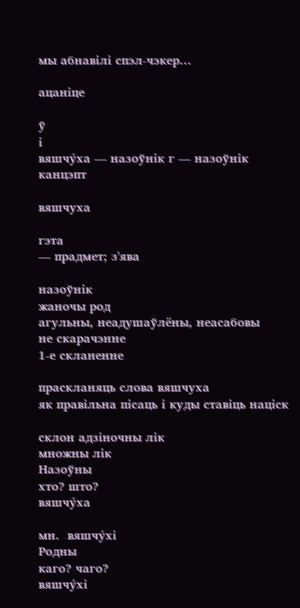мы абнавілі спэл-чэкер...

ацаніце

ў
і
вяшчу́ха — назоўнік г — назоўнік
канцэпт

вяшчуха

гэта
— прадмет; з'ява

назоўнік
жаночы род
агульны, неадушаўлёны, неасабовы
не скарачэнне
1-е скланенне

праскланяць слова вяшчуха
як правільна пісаць і куды ставіць націск

склон адзіночны лік
множны лік
Назоўны
хто? што?
вяшчу́ха

мн.  вяшчу́хі
Родны
каго? чаго?
вяшчу́хі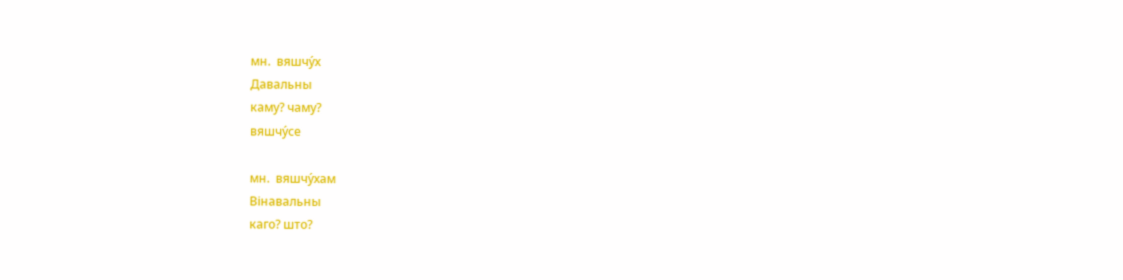мн.  вяшчу́х
Давальны
каму? чаму?
вяшчу́се

мн.  вяшчу́хам
Вінавальны
каго? што?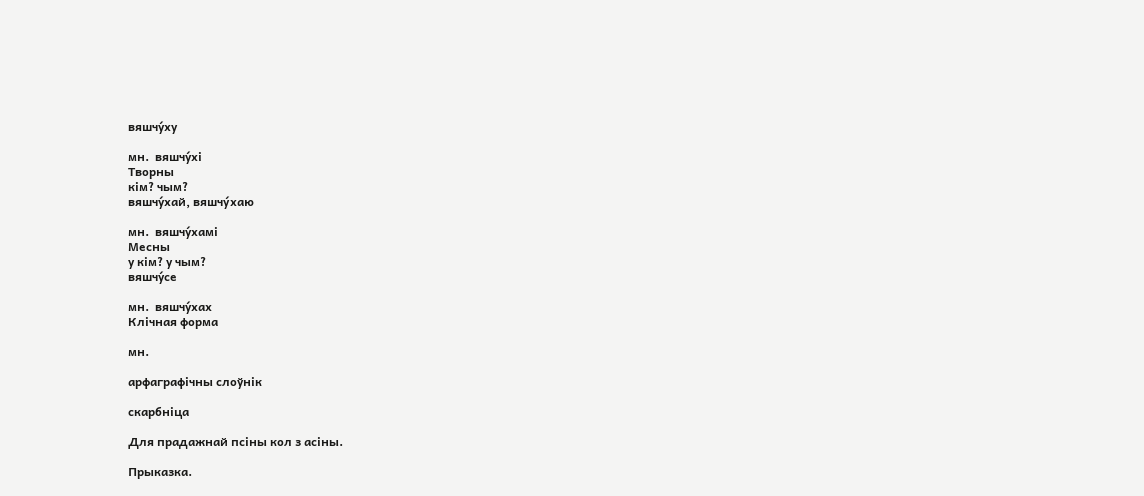вяшчу́ху

мн.  вяшчу́хі
Творны
кім? чым?
вяшчу́хай, вяшчу́хаю

мн.  вяшчу́хамі
Месны
у кім? у чым?
вяшчу́се

мн.  вяшчу́хах
Клічная форма

мн.

арфаграфічны слоўнік

скарбніца

Для прадажнай псіны кол з асіны.

Прыказка.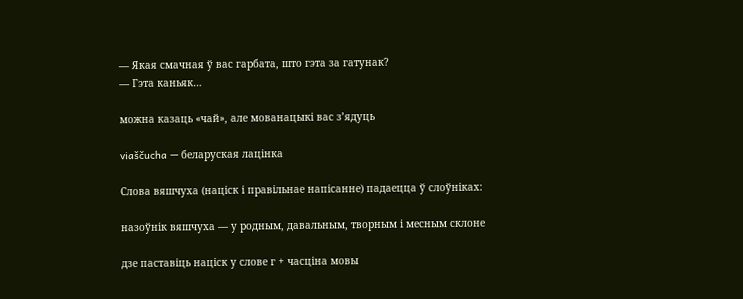— Якая смачная ў вас гарбата, што гэта за гатунак?
— Гэта каньяк…

можна казаць «чай», але мованацыкі вас з’ядуць

viaščucha — беларуская лацінка

Слова вяшчуха (націск і правільнае напісанне) падаецца ў слоўніках:

назоўнік вяшчуха — у родным, давальным, творным і месным склоне

дзе паставіць націск у слове г + часціна мовы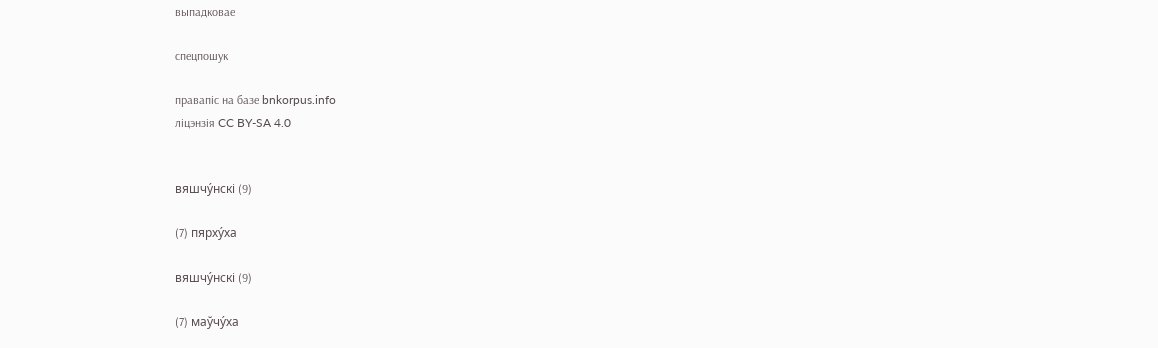выпадковае

спецпошук

правапіс на базе bnkorpus.info
ліцэнзія CC BY-SA 4.0


вяшчу́нскі (9)

(7) пярху́ха

вяшчу́нскі (9)

(7) маўчу́ха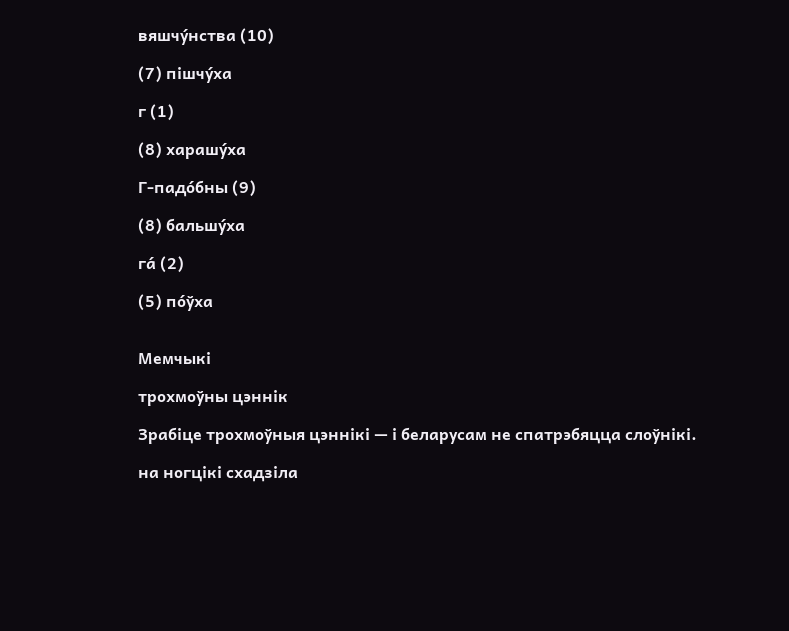вяшчу́нства (10)

(7) пішчу́ха

г (1)

(8) харашу́ха

Г-падо́бны (9)

(8) бальшу́ха

га́ (2)

(5) по́ўха


Мемчыкі

трохмоўны цэннік

Зрабіце трохмоўныя цэннікі — і беларусам не спатрэбяцца слоўнікі.

на ногцікі схадзіла